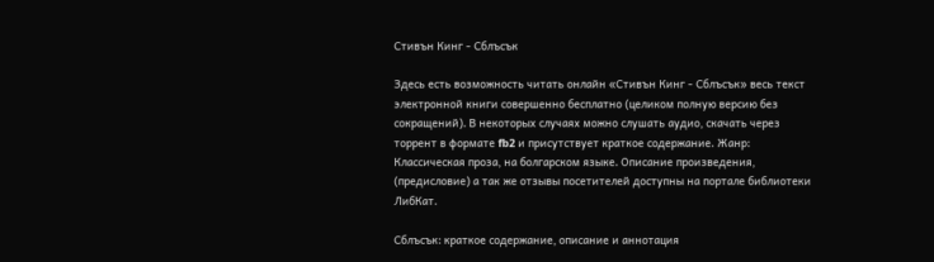Стивън Кинг - Сблъсък

Здесь есть возможность читать онлайн «Стивън Кинг - Сблъсък» весь текст электронной книги совершенно бесплатно (целиком полную версию без сокращений). В некоторых случаях можно слушать аудио, скачать через торрент в формате fb2 и присутствует краткое содержание. Жанр: Классическая проза, на болгарском языке. Описание произведения, (предисловие) а так же отзывы посетителей доступны на портале библиотеки ЛибКат.

Сблъсък: краткое содержание, описание и аннотация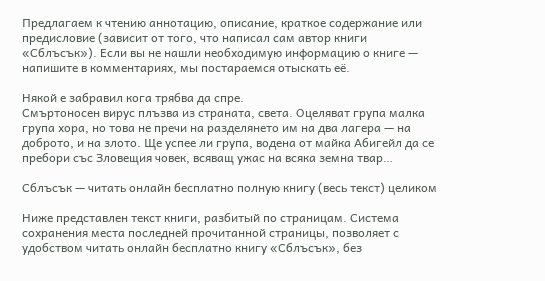Предлагаем к чтению аннотацию, описание, краткое содержание или предисловие (зависит от того, что написал сам автор книги «Сблъсък»). Если вы не нашли необходимую информацию о книге — напишите в комментариях, мы постараемся отыскать её.

Някой е забравил кога трябва да спре.
Смъртоносен вирус плъзва из страната, света. Оцеляват група малка група хора, но това не пречи на разделянето им на два лагера — на доброто, и на злото. Ще успее ли група, водена от майка Абигейл да се пребори със Зловещия човек, всяващ ужас на всяка земна твар…

Сблъсък — читать онлайн бесплатно полную книгу (весь текст) целиком

Ниже представлен текст книги, разбитый по страницам. Система сохранения места последней прочитанной страницы, позволяет с удобством читать онлайн бесплатно книгу «Сблъсък», без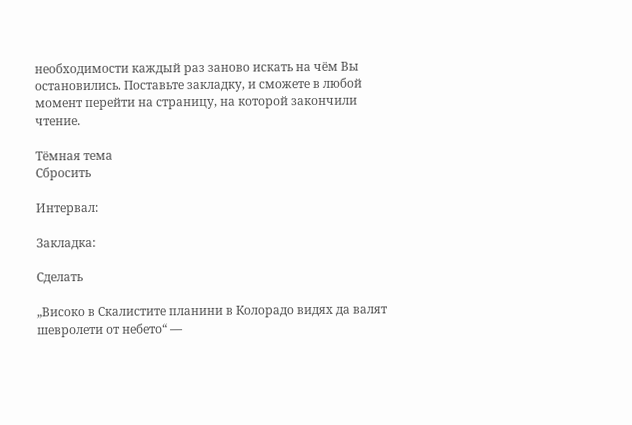необходимости каждый раз заново искать на чём Вы остановились. Поставьте закладку, и сможете в любой момент перейти на страницу, на которой закончили чтение.

Тёмная тема
Сбросить

Интервал:

Закладка:

Сделать

„Високо в Скалистите планини в Колорадо видях да валят шевролети от небето“ —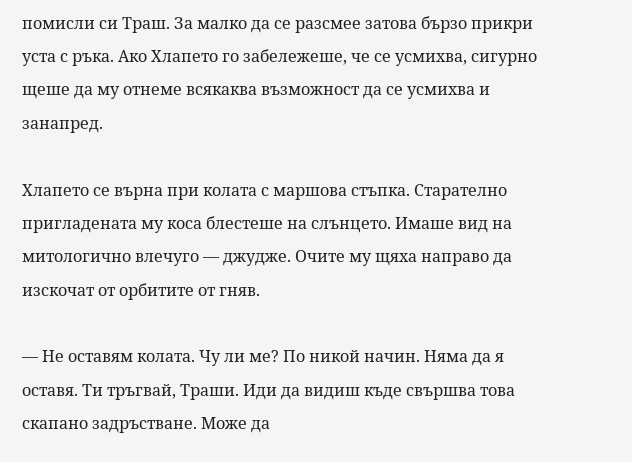помисли си Траш. За малко да се разсмее затова бързо прикри уста с ръка. Ако Хлапето го забележеше, че се усмихва, сигурно щеше да му отнеме всякаква възможност да се усмихва и занапред.

Хлапето се върна при колата с маршова стъпка. Старателно пригладената му коса блестеше на слънцето. Имаше вид на митологично влечуго — джудже. Очите му щяха направо да изскочат от орбитите от гняв.

— Не оставям колата. Чу ли ме? По никой начин. Няма да я оставя. Ти тръгвай, Траши. Иди да видиш къде свършва това скапано задръстване. Може да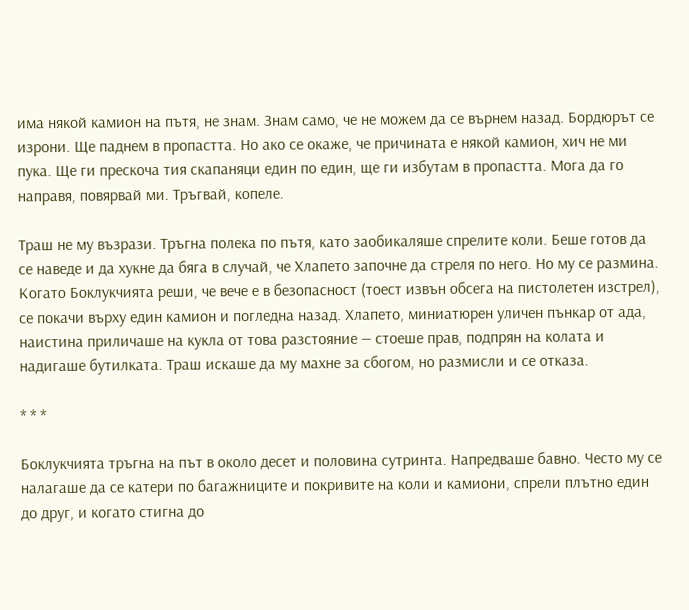има някой камион на пътя, не знам. Знам само, че не можем да се върнем назад. Бордюрът се изрони. Ще паднем в пропастта. Но ако се окаже, че причината е някой камион, хич не ми пука. Ще ги прескоча тия скапаняци един по един, ще ги избутам в пропастта. Мога да го направя, повярвай ми. Тръгвай, копеле.

Траш не му възрази. Тръгна полека по пътя, като заобикаляше спрелите коли. Беше готов да се наведе и да хукне да бяга в случай, че Хлапето започне да стреля по него. Но му се размина. Когато Боклукчията реши, че вече е в безопасност (тоест извън обсега на пистолетен изстрел), се покачи върху един камион и погледна назад. Хлапето, миниатюрен уличен пънкар от ада, наистина приличаше на кукла от това разстояние — стоеше прав, подпрян на колата и надигаше бутилката. Траш искаше да му махне за сбогом, но размисли и се отказа.

* * *

Боклукчията тръгна на път в около десет и половина сутринта. Напредваше бавно. Често му се налагаше да се катери по багажниците и покривите на коли и камиони, спрели плътно един до друг, и когато стигна до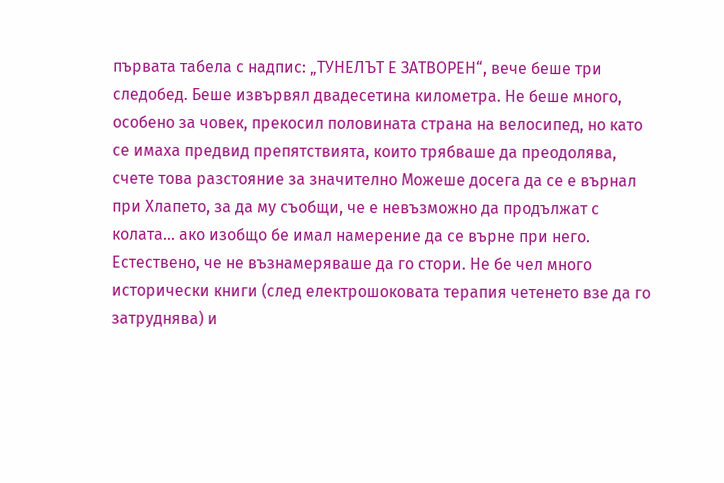първата табела с надпис: „ТУНЕЛЪТ Е ЗАТВОРЕН“, вече беше три следобед. Беше извървял двадесетина километра. Не беше много, особено за човек, прекосил половината страна на велосипед, но като се имаха предвид препятствията, които трябваше да преодолява, счете това разстояние за значително Можеше досега да се е върнал при Хлапето, за да му съобщи, че е невъзможно да продължат с колата… ако изобщо бе имал намерение да се върне при него. Естествено, че не възнамеряваше да го стори. Не бе чел много исторически книги (след електрошоковата терапия четенето взе да го затруднява) и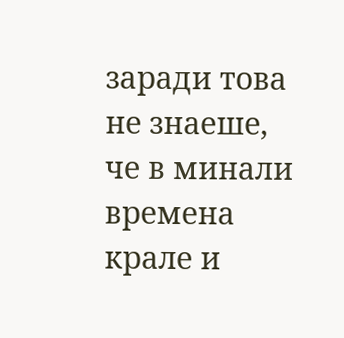заради това не знаеше, че в минали времена крале и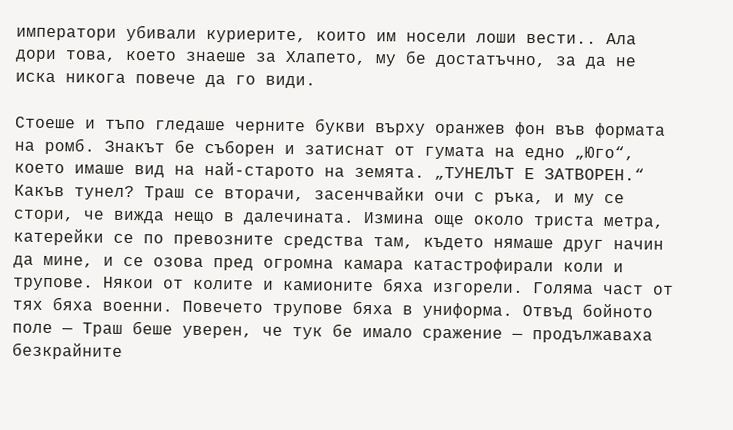императори убивали куриерите, които им носели лоши вести.. Ала дори това, което знаеше за Хлапето, му бе достатъчно, за да не иска никога повече да го види.

Стоеше и тъпо гледаше черните букви върху оранжев фон във формата на ромб. Знакът бе съборен и затиснат от гумата на едно „Юго“, което имаше вид на най-старото на земята. „ТУНЕЛЪТ Е ЗАТВОРЕН.“ Какъв тунел? Траш се вторачи, засенчвайки очи с ръка, и му се стори, че вижда нещо в далечината. Измина още около триста метра, катерейки се по превозните средства там, където нямаше друг начин да мине, и се озова пред огромна камара катастрофирали коли и трупове. Някои от колите и камионите бяха изгорели. Голяма част от тях бяха военни. Повечето трупове бяха в униформа. Отвъд бойното поле — Траш беше уверен, че тук бе имало сражение — продължаваха безкрайните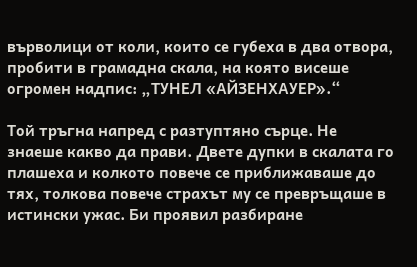върволици от коли, които се губеха в два отвора, пробити в грамадна скала, на която висеше огромен надпис: „ТУНЕЛ «АЙЗЕНХАУЕР».“

Той тръгна напред с разтуптяно сърце. Не знаеше какво да прави. Двете дупки в скалата го плашеха и колкото повече се приближаваше до тях, толкова повече страхът му се превръщаше в истински ужас. Би проявил разбиране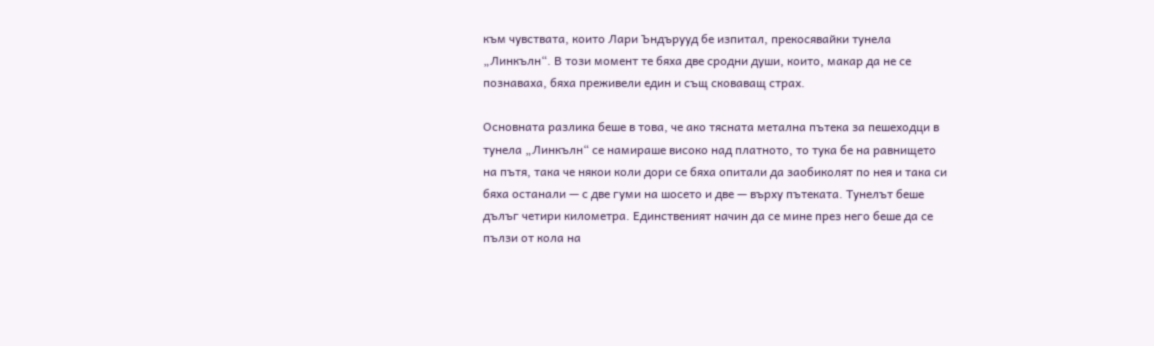към чувствата, които Лари Ъндърууд бе изпитал, прекосявайки тунела „Линкълн“. В този момент те бяха две сродни души, които, макар да не се познаваха, бяха преживели един и същ сковаващ страх.

Основната разлика беше в това, че ако тясната метална пътека за пешеходци в тунела „Линкълн“ се намираше високо над платното, то тука бе на равнището на пътя, така че някои коли дори се бяха опитали да заобиколят по нея и така си бяха останали — с две гуми на шосето и две — върху пътеката. Тунелът беше дълъг четири километра. Единственият начин да се мине през него беше да се пълзи от кола на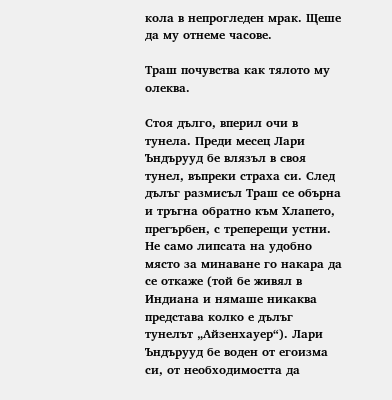кола в непрогледен мрак. Щеше да му отнеме часове.

Траш почувства как тялото му олеква.

Стоя дълго, вперил очи в тунела. Преди месец Лари Ъндърууд бе влязъл в своя тунел, въпреки страха си. След дълъг размисъл Траш се обърна и тръгна обратно към Хлапето, прегърбен, с треперещи устни. Не само липсата на удобно място за минаване го накара да се откаже (той бе живял в Индиана и нямаше никаква представа колко е дълъг тунелът „Айзенхауер“). Лари Ъндърууд бе воден от егоизма си, от необходимостта да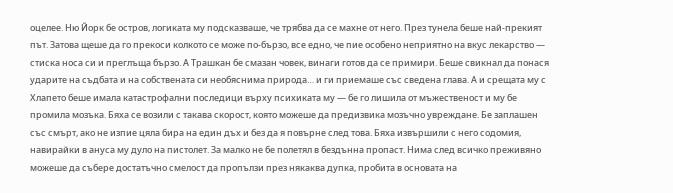оцелее. Ню Йорк бе остров, логиката му подсказваше, че трябва да се махне от него. През тунела беше най-прекият път. Затова щеше да го прекоси колкото се може по-бързо, все едно, че пие особено неприятно на вкус лекарство — стиска носа си и преглъща бързо. А Трашкан бе смазан човек, винаги готов да се примири. Беше свикнал да понася ударите на съдбата и на собствената си необяснима природа… и ги приемаше със сведена глава. А и срещата му с Хлапето беше имала катастрофални последици върху психиката му — бе го лишила от мъжественост и му бе промила мозъка. Бяха се возили с такава скорост, която можеше да предизвика мозъчно увреждане. Бе заплашен със смърт, ако не изпие цяла бира на един дъх и без да я повърне след това. Бяха извършили с него содомия, навирайки в ануса му дуло на пистолет. За малко не бе полетял в бездънна пропаст. Нима след всичко преживяно можеше да събере достатъчно смелост да пропълзи през някаква дупка, пробита в основата на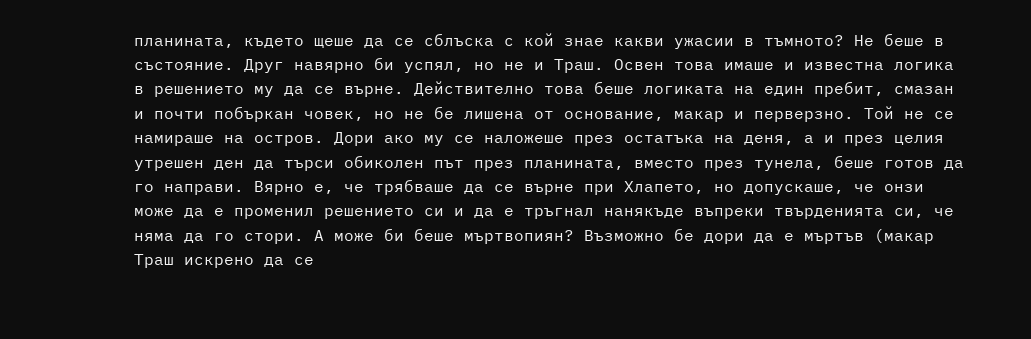планината, където щеше да се сблъска с кой знае какви ужасии в тъмното? Не беше в състояние. Друг навярно би успял, но не и Траш. Освен това имаше и известна логика в решението му да се върне. Действително това беше логиката на един пребит, смазан и почти побъркан човек, но не бе лишена от основание, макар и перверзно. Той не се намираше на остров. Дори ако му се наложеше през остатъка на деня, а и през целия утрешен ден да търси обиколен път през планината, вместо през тунела, беше готов да го направи. Вярно е, че трябваше да се върне при Хлапето, но допускаше, че онзи може да е променил решението си и да е тръгнал нанякъде въпреки твърденията си, че няма да го стори. А може би беше мъртвопиян? Възможно бе дори да е мъртъв (макар Траш искрено да се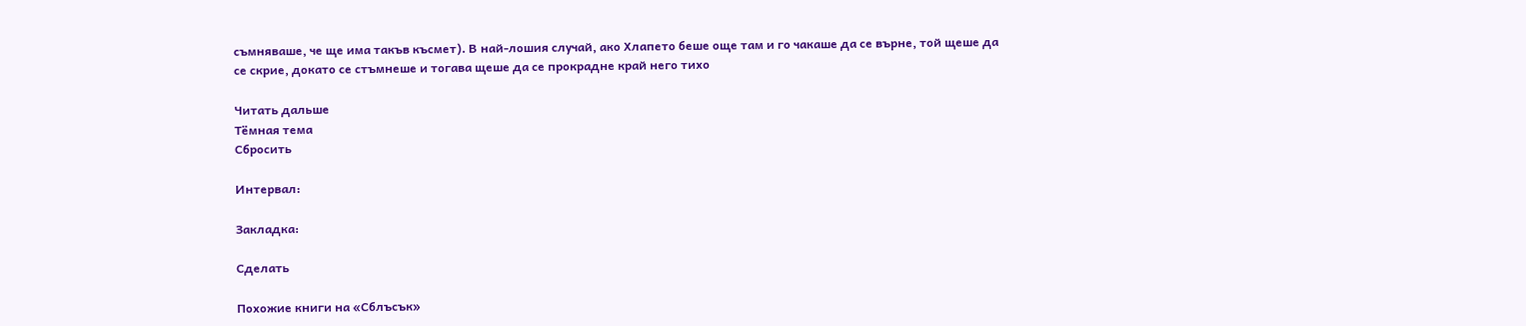съмняваше, че ще има такъв късмет). В най-лошия случай, ако Хлапето беше още там и го чакаше да се върне, той щеше да се скрие, докато се стъмнеше и тогава щеше да се прокрадне край него тихо

Читать дальше
Тёмная тема
Сбросить

Интервал:

Закладка:

Сделать

Похожие книги на «Сблъсък»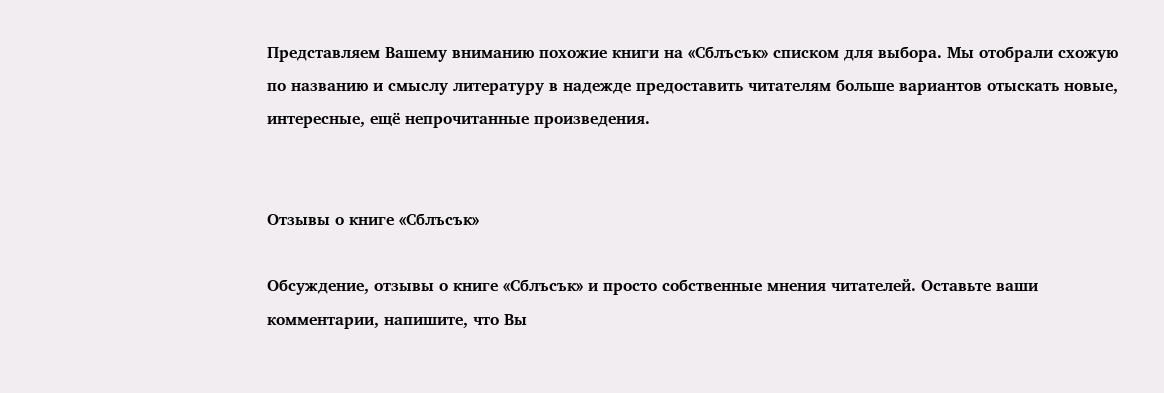Представляем Вашему вниманию похожие книги на «Сблъсък» списком для выбора. Мы отобрали схожую по названию и смыслу литературу в надежде предоставить читателям больше вариантов отыскать новые, интересные, ещё непрочитанные произведения.


Отзывы о книге «Сблъсък»

Обсуждение, отзывы о книге «Сблъсък» и просто собственные мнения читателей. Оставьте ваши комментарии, напишите, что Вы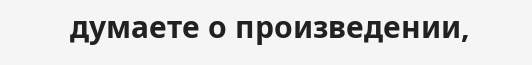думаете о произведении,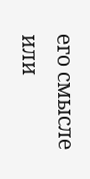его смысле или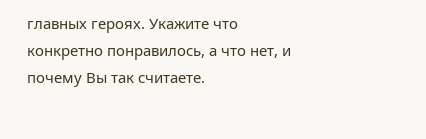главных героях. Укажите что конкретно понравилось, а что нет, и почему Вы так считаете.